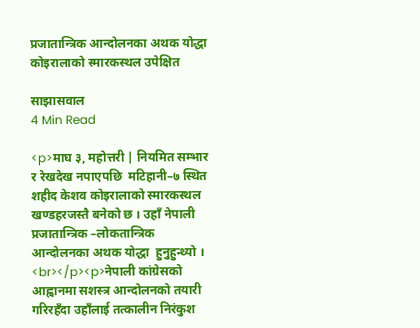प्रजातान्त्रिक आन्दोलनका अथक योद्धा कोइरालाको स्मारकस्थल उपेक्षित

साझासवाल
4 Min Read

<p>माघ ३, महोत्तरी | नियमित सम्भार र रेखदेख नपाएपछि  मटिहानी–७ स्थित शहीद केशव कोइरालाको स्मारकस्थल खण्डहरजस्तै बनेको छ । उहाँ नेपाली प्रजातान्त्रिक –लोकतान्त्रिक आन्दोलनका अथक योद्धा  हुनुहुन्थ्यो । <br></p><p>नेपाली कांग्रेसको आह्वानमा सशस्त्र आन्दोलनको तयारी गरिरहँदा उहाँलाई तत्कालीन निरंकुश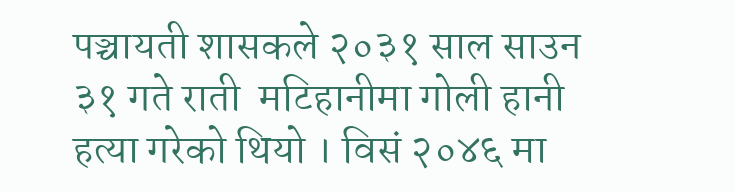पञ्चायती शासकले २०३१ साल साउन ३१ गते राती  मटिहानीमा गोली हानी हत्या गरेको थियो । विसं २०४६ मा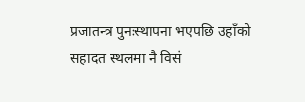प्रजातन्त्र पुनःस्थापना भएपछि उहाँको  सहादत स्थलमा नै विसं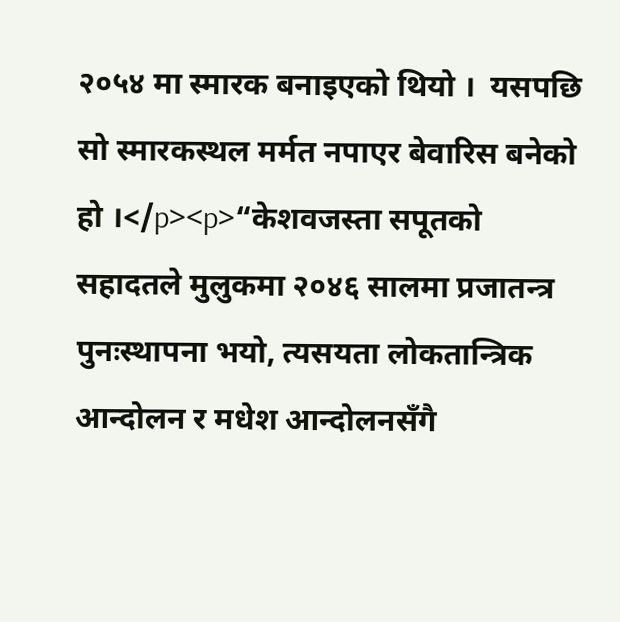२०५४ मा स्मारक बनाइएको थियो ।  यसपछि सो स्मारकस्थल मर्मत नपाएर बेवारिस बनेको हो ।</p><p>“केशवजस्ता सपूतको सहादतले मुलुकमा २०४६ सालमा प्रजातन्त्र पुनःस्थापना भयो, त्यसयता लोकतान्त्रिक आन्दोलन र मधेश आन्दोलनसँगै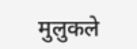मुलुकले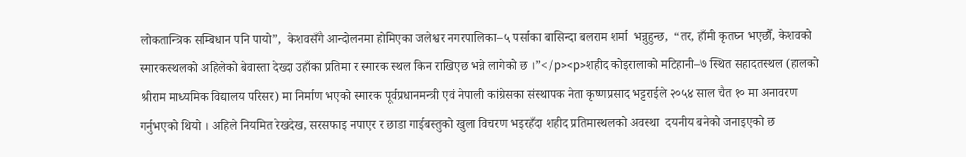लोकतान्त्रिक सम्बिधान पनि पायो”,  केशवसँगै आन्दोलनमा होमिएका जलेश्वर नगरपालिका–५ पर्साका बासिन्दा बलराम शर्मा  भन्नुहुन्छ,  “तर, हाँमी कृतघ्न भएछौँ, केशवको स्मारकस्थलको अहिलेको बेवास्ता देख्दा उहाँका प्रतिमा र स्मारक स्थल किन राखिएछ भन्ने लागेको छ ।”</p><p>शहीद कोइरालाको मटिहानी–७ स्थित सहादतस्थल (हालको श्रीराम माध्यमिक विद्यालय परिसर) मा निर्माण भएको स्मारक पूर्वप्रधानमन्त्री एवं नेपाली कांग्रेसका संस्थापक नेता कृष्णप्रसाद भट्टराईले २०५४ साल चैत १० मा अनावरण गर्नुभएको थियो । अहिले नियमित रेखदेख, सरसफाइ नपाएर र छाडा गाईबस्तुको खुला विचरण भइरहँदा शहीद प्रतिमास्थलको अवस्था  दयनीय बनेको जनाइएको छ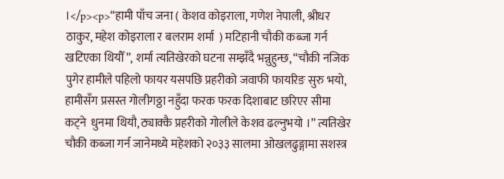।</p><p>“हामी पाँच जना ( केशव कोइराला, गणेश नेपाली, श्रीधर ठाकुर, महेश कोइराला र बलराम शर्मा  ) मटिहानी चौकी कब्जा गर्न खटिएका थियौँ”, शर्मा त्यतिखेरको घटना सम्झँदै भन्नुहुन्छ, “चौकी नजिक पुगेर हामीले पहिलो फायर यसपछि प्रहरीको जवाफी फायरिङ सुरु भयो, हामीसँग प्रसस्त गोलीगठ्ठा नहुँदा फरक फरक दिशाबाट छरिएर सीमा कट्ने  धुनमा थियौ, ठ्याक्कै प्रहरीको गोलीले केशव ढल्नुभयो ।” त्यतिखेर चौकी कब्जा गर्न जानेमध्ये महेशको २०३३ सालमा ओखलढुङ्गामा सशस्त्र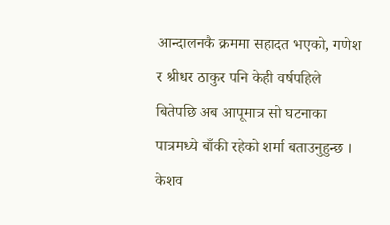आन्दालनकै क्रममा सहादत भएको, गणेश  र श्रीधर ठाकुर पनि केही वर्षपहिले बितेपछि अब आपूमात्र सो घटनाका पात्रमध्ये बाँकी रहेको शर्मा बताउनुहुन्छ । केशव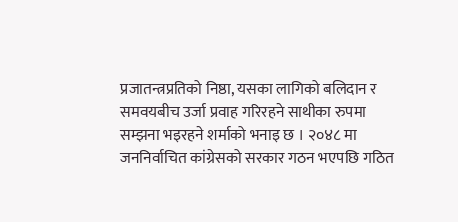प्रजातन्त्रप्रतिको निष्ठा, यसका लागिको बलिदान र  समवयबीच उर्जा प्रवाह गरिरहने साथीका रुपमा सम्झना भइरहने शर्माको भनाइ छ । २०४८ मा जननिर्वाचित कांग्रेसको सरकार गठन भएपछि गठित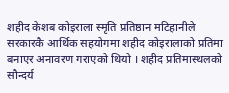शहीद केशब कोइराला स्मृति प्रतिष्ठान मटिहानीले सरकारकै आर्थिक सहयोगमा शहीद कोइरालाको प्रतिमा बनाएर अनावरण गराएको थियो । शहीद प्रतिमास्थलको सौन्दर्य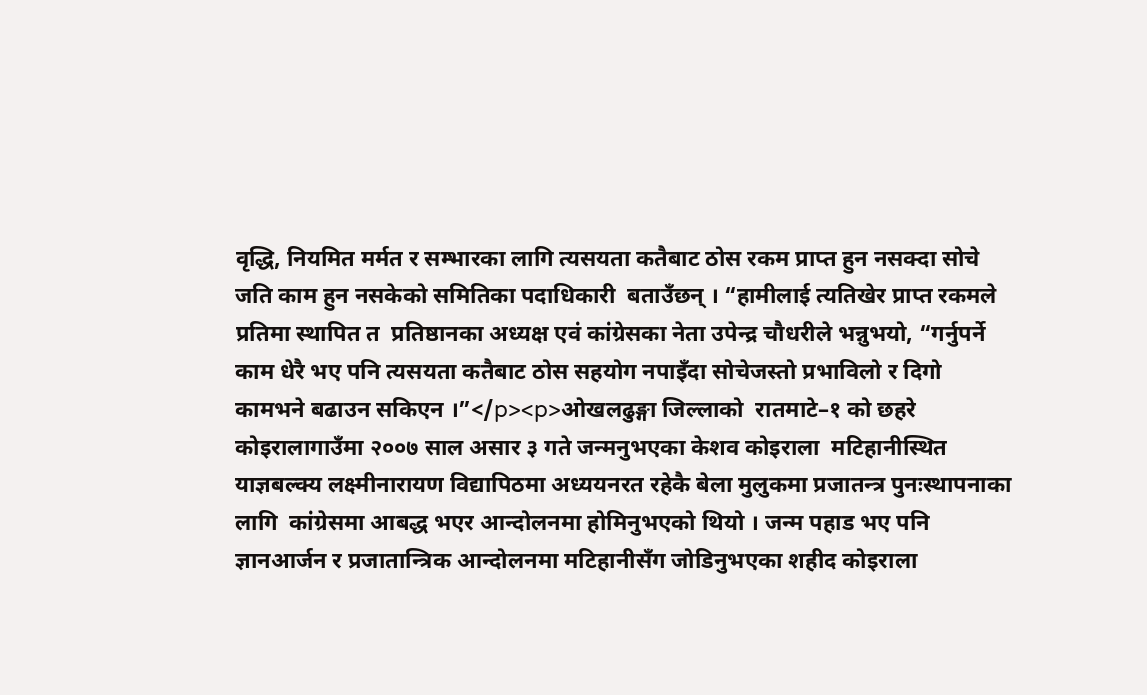वृद्धि, नियमित मर्मत र सम्भारका लागि त्यसयता कतैबाट ठोस रकम प्राप्त हुन नसक्दा सोचे जति काम हुन नसकेको समितिका पदाधिकारी  बताउँछन् । “हामीलाई त्यतिखेर प्राप्त रकमले प्रतिमा स्थापित त  प्रतिष्ठानका अध्यक्ष एवं कांग्रेसका नेता उपेन्द्र चौधरीले भन्नुभयो, “गर्नुपर्ने काम धेरै भए पनि त्यसयता कतैबाट ठोस सहयोग नपाइँदा सोचेजस्तो प्रभाविलो र दिगो कामभने बढाउन सकिएन ।”</p><p>ओखलढुङ्गा जिल्लाको  रातमाटे–१ को छहरे कोइरालागाउँमा २००७ साल असार ३ गते जन्मनुभएका केशव कोइराला  मटिहानीस्थित याज्ञबल्क्य लक्ष्मीनारायण विद्यापिठमा अध्ययनरत रहेकै बेला मुलुकमा प्रजातन्त्र पुनःस्थापनाका लागि  कांग्रेसमा आबद्ध भएर आन्दोलनमा होमिनुभएको थियो । जन्म पहाड भए पनि ज्ञानआर्जन र प्रजातान्त्रिक आन्दोलनमा मटिहानीसँग जोडिनुभएका शहीद कोइराला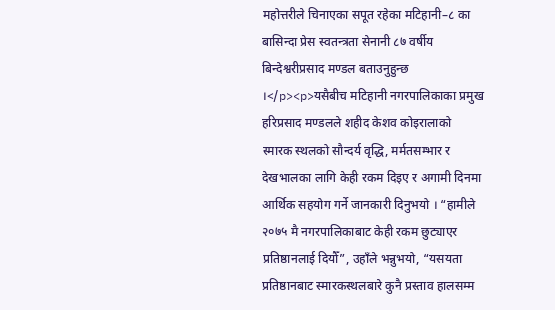महोत्तरीले चिनाएका सपूत रहेका मटिहानी–८ का बासिन्दा प्रेस स्वतन्त्रता सेनानी ८७ वर्षीय बिन्देश्वरीप्रसाद मण्डल बताउनुहुन्छ ।</p><p>यसैबीच मटिहानी नगरपालिकाका प्रमुख हरिप्रसाद मण्डलले शहीद केशव कोइरालाको स्मारक स्थलको सौन्दर्य वृद्धि, मर्मतसम्भार र देखभालका लागि केही रकम दिइए र अगामी दिनमा आर्थिक सहयोग गर्ने जानकारी दिनुभयो । “हामीले २०७५ मै नगरपालिकाबाट केही रकम छुट्याएर प्रतिष्ठानलाई दियौँ”, उहाँले भन्नुभयो, “यसयता प्रतिष्ठानबाट स्मारकस्थलबारे कुनै प्रस्ताव हालसम्म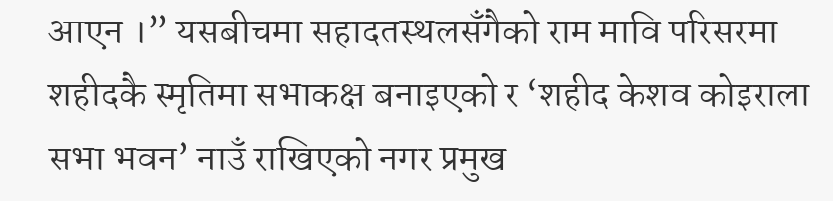आएन ।” यसबीचमा सहादतस्थलसँगैको राम मावि परिसरमा शहीदकै स्मृतिमा सभाकक्ष बनाइएको र ‘शहीद केशव कोइराला सभा भवन’ नाउँ राखिएको नगर प्रमुख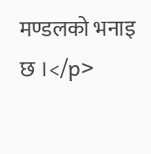मण्डलको भनाइ छ ।</p>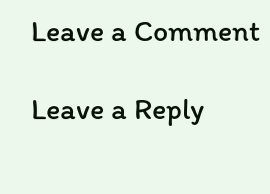Leave a Comment

Leave a Reply